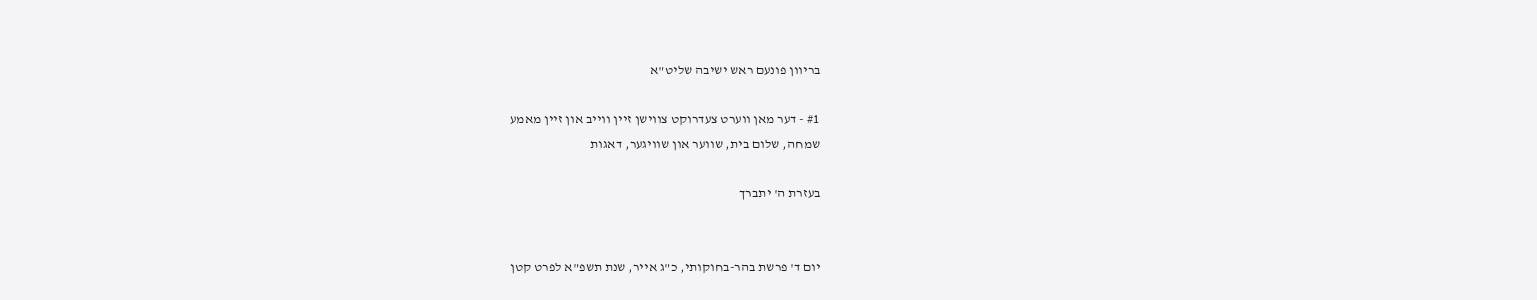בריוון פונעם ראש ישיבה שליט"א

#1 - דער מאן ווערט צעדרוקט צווישן זיין ווייב און זיין מאמע
שמחה, שלום בית, שווער און שוויגער, דאגות

בעזרת ה' יתברך


יום ד' פרשת בהר-בחוקותי, כ"ג אייר, שנת תשפ"א לפרט קטן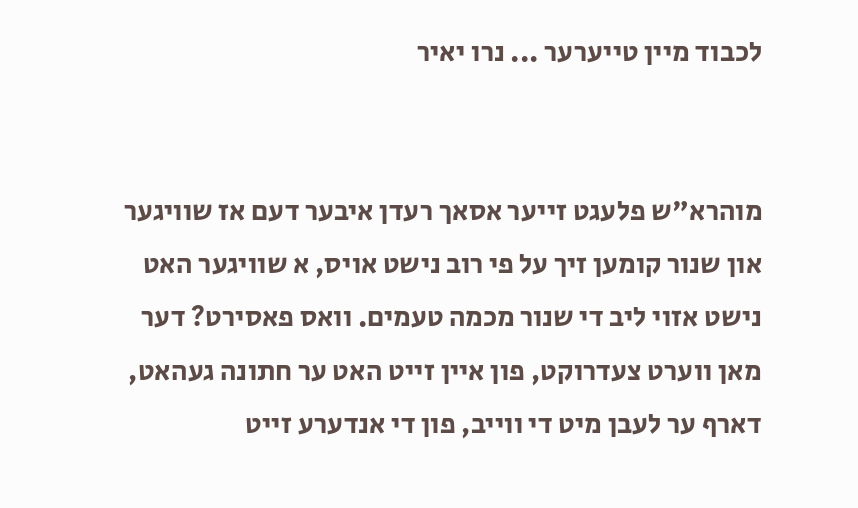לכבוד מיין טייערער ... נרו יאיר


מוהרא"ש פלעגט זייער אסאך רעדן איבער דעם אז שוויגער און שנור קומען זיך על פי רוב נישט אויס, א שוויגער האט נישט אזוי ליב די שנור מכמה טעמים. וואס פאסירט? דער מאן ווערט צעדרוקט, פון איין זייט האט ער חתונה געהאט, דארף ער לעבן מיט די ווייב, פון די אנדערע זייט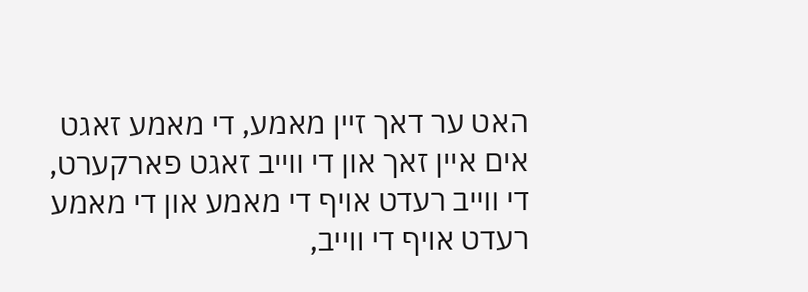האט ער דאך זיין מאמע, די מאמע זאגט אים איין זאך און די ווייב זאגט פארקערט, די ווייב רעדט אויף די מאמע און די מאמע רעדט אויף די ווייב,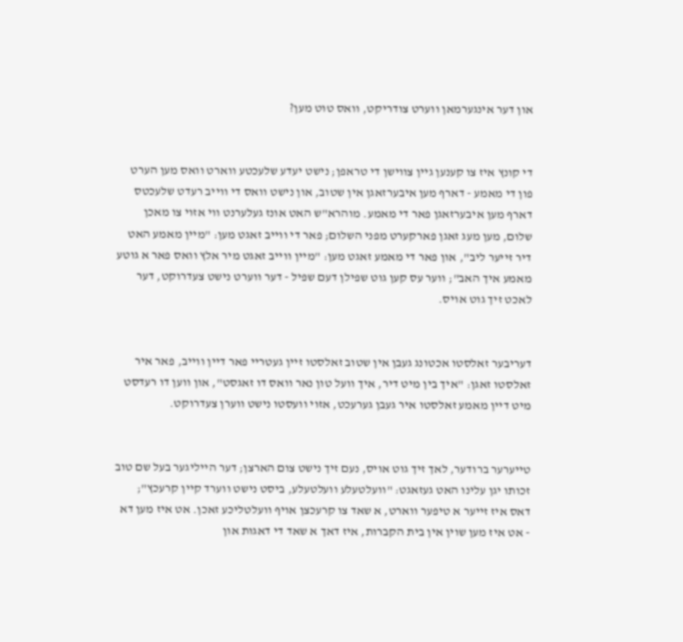און דער אינגערמאן ווערט צודריקט, וואס טוט מען?


די קונץ איז צו קענען גיין צווישן די טראפן; נישט יעדע שלעכטע ווארט וואס מען הערט פון די מאמע - דארף מען איבערזאגן אין שטוב, און נישט וואס די ווייב רעדט שלעכטס דארף מען איבערזאגן פאר די מאמע. מוהרא"ש האט אונז געלערנט ווי אזוי צו מאכן שלום, מען מעג זאגן פארקערט מפני השלום; פאר די ווייב זאגט מען: "מיין מאמע האט דיר זייער ליב", און פאר די מאמע זאגט מען: "מיין ווייב זאגט מיר אלץ וואס פאר א גוטע מאמע איך האב"; ווער עס קען גוט שפילן דעם שפיל - דער ווערט נישט צעדרוקט, דער לאכט זיך גוט אויס.


דעריבער זאלסטו אכטונג געבן אין שטוב זאלסטו זיין געטריי פאר דיין ווייב, פאר איר זאלסטו זאגן: "איך בין מיט דיר, איך וועל טון נאר וואס דו זאגסט", און ווען דו רעדסט מיט דיין מאמע זאלסטו איר געבן גערעכט, אזוי וועסטו נישט ווערן צעדרוקט.


טייערער ברודער, לאך זיך גוט אויס, נעם זיך נישט צום הארצן; דער הייליגער בעל שם טוב זכותו יגן עלינו האט געזאגט: "וועלטעלע וועלטעלע, ביסט נישט ווערד קיין קרעכץ"; דאס איז זייער א טיפער ווארט, א שאד צו קרעכצן אויף וועלטליכע זאכן. אט איז מען דא - אט איז מען שוין אין בית הקברות, איז דאך א שאד די דאגות און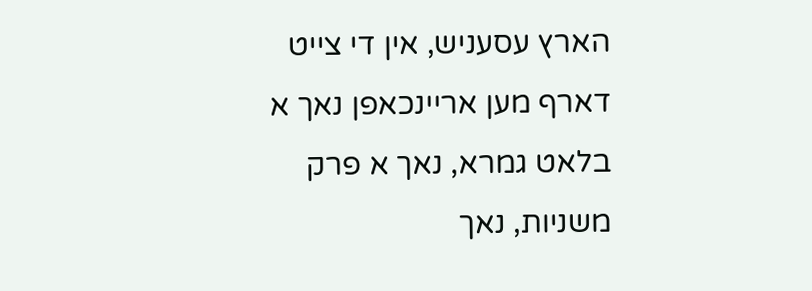הארץ עסעניש, אין די צייט דארף מען אריינכאפן נאך א בלאט גמרא, נאך א פרק משניות, נאך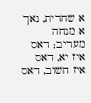א שחרית, נאך א מנחה מעריב; דאס איז יא, דאס איז חשוב, דאס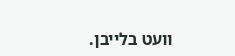וועט בלייבן.